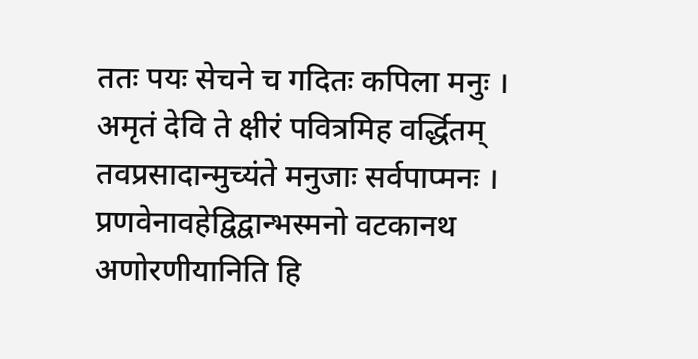ततः पयः सेचने च गदितः कपिला मनुः । अमृतं देवि ते क्षीरं पवित्रमिह वर्द्धितम्
तवप्रसादान्मुच्यंते मनुजाः सर्वपाप्मनः । प्रणवेनावहेद्विद्वान्भस्मनो वटकानथ
अणोरणीयानिति हि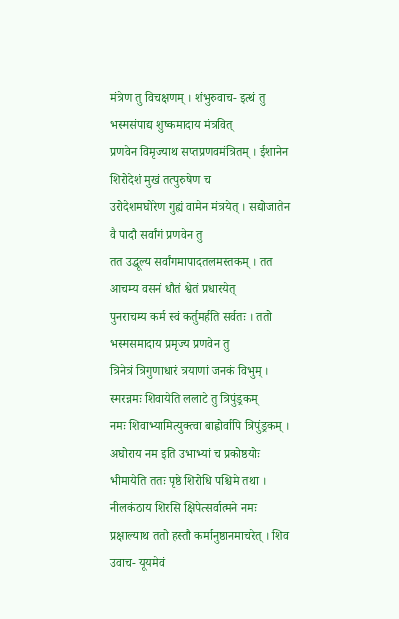मंत्रेण तु विचक्षणम् । शंभुरुवाच- इत्थं तु भस्मसंपाद्य शुष्कमादाय मंत्रवित्
प्रणवेन विमृज्याथ सप्तप्रणवमंत्रितम् । ईशानेन शिरोदेशं मुखं तत्पुरुषेण च
उरोदेशमघोरेण गुह्यं वामेन मंत्रयेत् । सद्योजातेन वै पादौ सर्वांगं प्रणवेन तु
तत उद्धूल्य सर्वांगमापादतलमस्तकम् । तत आचम्य वसनं धौतं श्वेतं प्रधारयेत्
पुनराचम्य कर्म स्वं कर्तुमर्हति सर्वतः । ततो भस्मसमादाय प्रमृज्य प्रणवेन तु
त्रिनेत्रं त्रिगुणाधारं त्रयाणां जनकं विभुम् । स्मरन्नमः शिवायेति ललाटे तु त्रिपुंड्रकम्
नमः शिवाभ्यामित्युक्त्वा बाह्वोर्वापि त्रिपुंड्रकम् । अघोराय नम इति उभाभ्यां च प्रकोष्ठयोः
भीमायेति ततः पृष्ठे शिरोधि पश्चिमे तथा । नीलकंठाय शिरसि क्षिपेत्सर्वात्मने नमः
प्रक्षाल्याथ ततो हस्तौ कर्मानुष्ठानमाचरेत् । शिव उवाच- यूयमेवं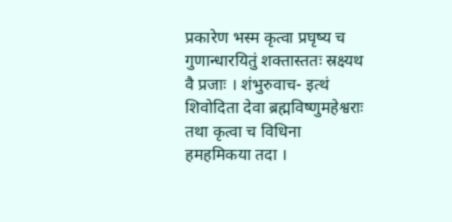प्रकारेण भस्म कृत्वा प्रघृष्य च
गुणान्धारयितुं शक्तास्ततः स्रक्ष्यथ वै प्रजाः । शंभुरुवाच- इत्थं शिवोदिता देवा ब्रह्मविष्णुमहेश्वराः
तथा कृत्वा च विधिना हमहमिकया तदा ।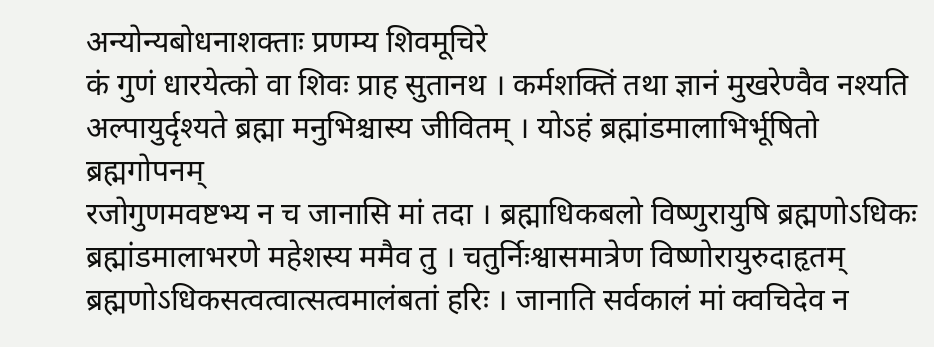अन्योन्यबोधनाशक्ताः प्रणम्य शिवमूचिरे
कं गुणं धारयेत्को वा शिवः प्राह सुतानथ । कर्मशक्तिं तथा ज्ञानं मुखरेण्वैव नश्यति
अल्पायुर्दृश्यते ब्रह्मा मनुभिश्चास्य जीवितम् । योऽहं ब्रह्मांडमालाभिर्भूषितो ब्रह्मगोपनम्
रजोगुणमवष्टभ्य न च जानासि मां तदा । ब्रह्माधिकबलो विष्णुरायुषि ब्रह्मणोऽधिकः
ब्रह्मांडमालाभरणे महेशस्य ममैव तु । चतुर्निःश्वासमात्रेण विष्णोरायुरुदाहृतम्
ब्रह्मणोऽधिकसत्वत्वात्सत्वमालंबतां हरिः । जानाति सर्वकालं मां क्वचिदेव न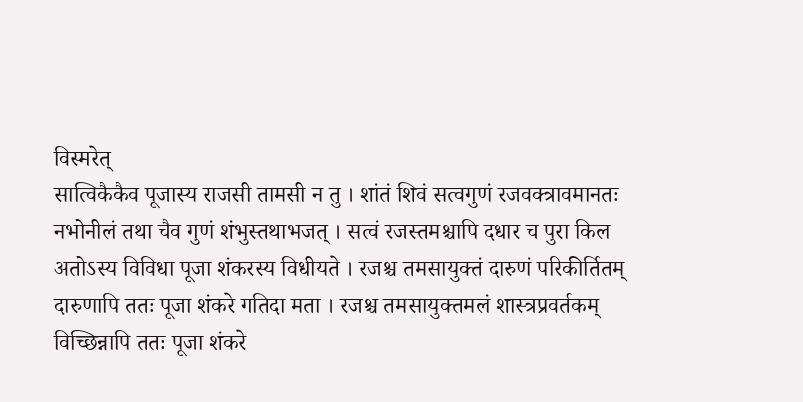विस्मरेत्
सात्विकैकैव पूजास्य राजसी तामसी न तु । शांतं शिवं सत्वगुणं रजवक्त्रावमानतः
नभोनीलं तथा चैव गुणं शंभुस्तथाभजत् । सत्वं रजस्तमश्चापि दधार च पुरा किल
अतोऽस्य विविधा पूजा शंकरस्य विधीयते । रजश्च तमसायुक्तं दारुणं परिकीर्तितम्
दारुणापि ततः पूजा शंकरे गतिदा मता । रजश्च तमसायुक्तमलं शास्त्रप्रवर्तकम्
विच्छिन्नापि ततः पूजा शंकरे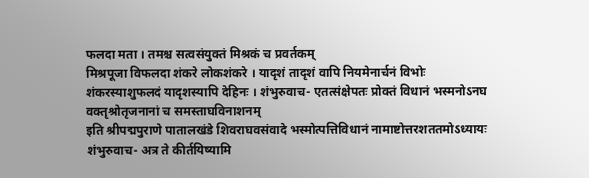फलदा मता । तमश्च सत्वसंयुक्तं मिश्रकं च प्रवर्तकम्
मिश्रपूजा विफलदा शंकरे लोकशंकरे । यादृशं तादृशं वापि नियमेनार्चनं विभोः
शंकरस्याशुफलदं यादृशस्यापि देहिनः । शंभुरुवाच- एतत्संक्षेपतः प्रोक्तं विधानं भस्मनोऽनघ
वक्तृश्रोतृजनानां च समस्ताघविनाशनम्
इति श्रीपद्मपुराणे पातालखंडे शिवराघवसंवादे भस्मोत्पत्तिविधानं नामाष्टोत्तरशततमोऽध्यायः
शंभुरुवाच- अत्र ते कीर्तयिष्यामि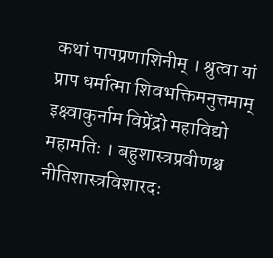कथां पापप्रणाशिनीम् । श्रुत्वा यां प्राप धर्मात्मा शिवभक्तिमनुत्तमाम्
इक्ष्वाकुर्नाम विप्रेंद्रो महाविद्यो महामतिः । बहुशास्त्रप्रवीणश्च नीतिशास्त्रविशारदः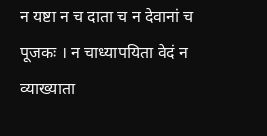न यष्टा न च दाता च न देवानां च पूजकः । न चाध्यापयिता वेदं न व्याख्याता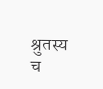श्रुतस्य च